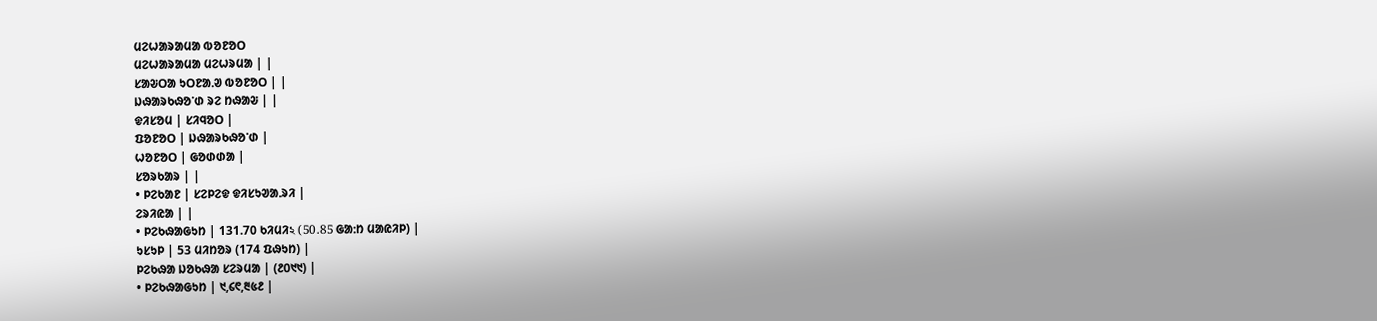ᱢᱮᱦᱟᱨᱟᱢᱟ ᱵᱚᱱᱚᱛ
ᱢᱮᱦᱟᱨᱟᱢᱟ ᱢᱮᱦᱨᱢᱟ | |
ᱥᱟᱶᱛᱟ ᱩᱛᱱᱟᱹᱣ ᱵᱚᱱᱚᱛ | |
ᱡᱷᱟᱨᱠᱷᱚᱸᱰ ᱨᱮ ᱴᱷᱟᱶ | |
ᱫᱤᱥᱚᱢ | ᱥᱤᱧᱚᱛ |
ᱯᱚᱱᱚᱛ | ᱡᱷᱟᱨᱠᱷᱚᱸᱰ |
ᱦᱚᱱᱚᱛ | ᱜᱚᱰᱰᱟ |
ᱥᱚᱨᱠᱟᱨ | |
• ᱞᱮᱠᱟᱱ | ᱥᱮᱞᱮᱫ ᱫᱤᱥᱩᱣᱟᱹᱨᱤ |
ᱮᱨᱤᱭᱟ | |
• ᱞᱮᱠᱷᱟᱜᱩᱴ | 131.70 ᱠᱤᱢᱤ২ (50.85 ᱜᱟᱺᱴ ᱢᱟᱭᱤᱞ) |
ᱩᱥᱩᱞ | 53 ᱢᱤᱴᱚᱨ (174 ᱯᱷᱩᱴ) |
ᱞᱮᱠᱷᱟ ᱡᱚᱠᱷᱟ ᱥᱮᱨᱢᱟ | (᱒᱐᱑᱑) |
• ᱞᱮᱠᱷᱟᱜᱩᱴ | ᱑,᱔᱖,᱓᱕᱒ |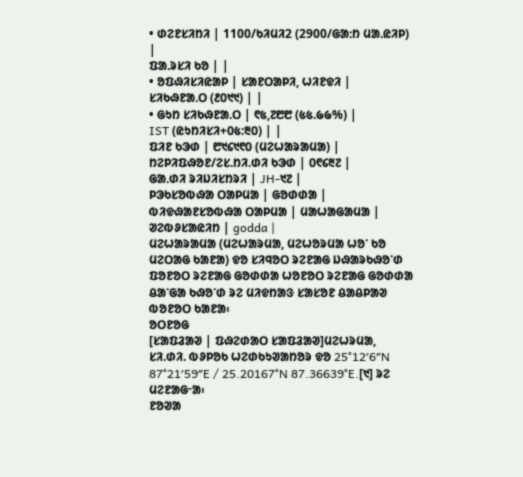• ᱰᱮᱱᱥᱤᱴᱤ | 1100/ᱠᱤᱢᱤ2 (2900/ᱜᱟᱺᱴ ᱢᱟᱹᱭᱤᱞ) |
ᱯᱟᱹᱨᱥᱤ ᱠᱚ | |
• ᱚᱯᱷᱤᱥᱤᱭᱟᱞ | ᱥᱟᱱᱛᱟᱞᱤ, ᱦᱤᱱᱫᱤ |
ᱥᱤᱠᱷᱱᱟᱹᱛ (᱒᱐᱑᱑) | |
• ᱜᱩᱴ ᱥᱤᱠᱷᱱᱟᱹᱛ | ᱖᱕,᱗᱘᱘ (᱕᱕.᱙᱙%) |
IST (ᱭᱩᱴᱤᱥᱤ+᱐᱕:᱓᱐) | |
ᱯᱤᱱ ᱠᱳᱰ | ᱘᱑᱔᱑᱖᱐ (ᱢᱮᱦᱟᱨᱟᱢᱟ) |
ᱴᱮᱞᱤᱯᱷᱚᱱ/ᱮᱥ.ᱴᱤ.ᱰᱤ ᱠᱳᱰ | ᱐᱖᱔᱓᱗ |
ᱜᱟᱹᱰᱤ ᱨᱤᱡᱤᱥᱴᱨᱤ | JH-᱑᱗ |
ᱞᱳᱠᱥᱚᱵᱷᱟ ᱛᱟᱞᱢᱟ | ᱜᱚᱰᱰᱟ |
ᱵᱤᱫᱷᱟᱱᱥᱚᱵᱷᱟ ᱛᱟᱞᱢᱟ | ᱢᱟᱦᱟᱜᱟᱢᱟ |
ᱣᱮᱵᱽᱥᱟᱭᱤᱴ | godda |
ᱢᱮᱦᱟᱨᱟᱢᱟ (ᱢᱮᱦᱟᱨᱢᱟ, ᱢᱮᱦᱚᱨᱢᱟ ᱦᱚᱸ ᱠᱚ ᱢᱮᱛᱟᱜ ᱠᱟᱱᱟ) ᱫᱚ ᱥᱤᱧᱚᱛ ᱨᱮᱱᱟᱜ ᱡᱷᱟᱨᱠᱷᱚᱸᱰ ᱯᱚᱱᱚᱛ ᱨᱮᱱᱟᱜ ᱜᱚᱰᱰᱟ ᱦᱚᱱᱚᱛ ᱨᱮᱱᱟᱜ ᱜᱚᱰᱰᱟ ᱪᱟᱸᱜᱟ ᱠᱷᱚᱸᱰ ᱨᱮ ᱢᱤᱫᱴᱟᱝ ᱥᱟᱥᱚᱱ ᱪᱟᱪᱞᱟᱣ ᱵᱚᱱᱚᱛ ᱠᱟᱱᱟ᱾
ᱚᱛᱱᱚᱜ
[ᱥᱟᱯᱲᱟᱣ | ᱯᱷᱮᱰᱟᱛ ᱥᱟᱯᱲᱟᱣ]ᱢᱮᱦᱨᱢᱟ, ᱥᱤ.ᱰᱤ. ᱵᱽᱞᱚᱠ ᱦᱮᱰᱠᱩᱣᱟᱴᱚᱨ ᱫᱚ 25°12′6″N 87°21′59″E / 25.20167°N 87.36639°E.[᱑] ᱨᱮ ᱢᱮᱱᱟᱜᱼᱟ᱾
ᱱᱚᱣᱟ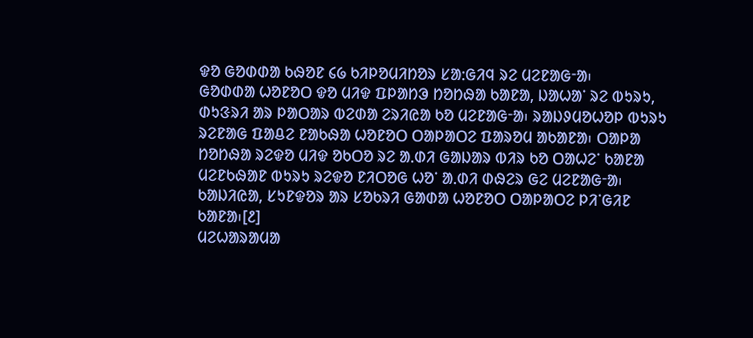ᱫᱚ ᱜᱚᱰᱰᱟ ᱠᱷᱚᱱ ᱔᱙ ᱠᱤᱞᱚᱢᱤᱴᱚᱨ ᱥᱟᱺᱜᱤᱧ ᱨᱮ ᱢᱮᱱᱟᱜᱼᱟ᱾
ᱜᱚᱰᱰᱟ ᱦᱚᱱᱚᱛ ᱫᱚ ᱢᱤᱫ ᱯᱞᱟᱴᱳ ᱴᱚᱴᱷᱟ ᱠᱟᱱᱟ, ᱡᱟᱦᱟᱸ ᱨᱮ ᱵᱩᱨᱩ, ᱰᱩᱝᱨᱤ ᱟᱨ ᱞᱟᱛᱟᱨ ᱵᱮᱰᱟ ᱮᱨᱤᱭᱟ ᱠᱚ ᱢᱮᱱᱟᱜᱼᱟ᱾ ᱨᱟᱡᱽᱢᱚᱦᱚᱞ ᱵᱩᱨᱩ ᱨᱮᱱᱟᱜ ᱯᱟᱪᱮ ᱱᱟᱠᱷᱟ ᱦᱚᱱᱚᱛ ᱛᱟᱞᱟᱛᱮ ᱯᱟᱨᱚᱢ ᱟᱠᱟᱱᱟ᱾ ᱛᱟᱞᱟ ᱴᱚᱴᱷᱟ ᱨᱮᱫᱚ ᱢᱤᱫ ᱚᱠᱛᱚ ᱨᱮ ᱟᱹᱰᱤ ᱜᱟᱡᱟᱨ ᱵᱤᱨ ᱠᱚ ᱛᱟᱦᱮᱸ ᱠᱟᱱᱟ ᱢᱮᱱᱠᱷᱟᱱ ᱵᱩᱨᱩ ᱨᱮᱫᱚ ᱱᱤᱛᱚᱜ ᱦᱚᱸ ᱟᱹᱰᱤ ᱰᱷᱮᱨ ᱜᱮ ᱢᱮᱱᱟᱜᱼᱟ᱾ ᱠᱟᱡᱤᱭᱟ, ᱥᱩᱱᱫᱚᱨ ᱟᱨ ᱥᱚᱠᱨᱤ ᱜᱟᱰᱟ ᱦᱚᱱᱚᱛ ᱛᱟᱞᱟᱛᱮ ᱞᱤᱸᱜᱤᱱ ᱠᱟᱱᱟ᱾[᱒]
ᱢᱮᱦᱟᱨᱟᱢᱟ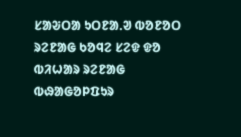ᱥᱟᱶᱛᱟ ᱩᱛᱱᱟᱹᱣ ᱵᱚᱱᱚᱛ ᱨᱮᱱᱟᱜ ᱠᱚᱧᱮ ᱥᱮᱫ ᱫᱚ ᱵᱤᱦᱟᱨ ᱨᱮᱱᱟᱜ ᱵᱷᱟᱜᱚᱞᱯᱩᱨ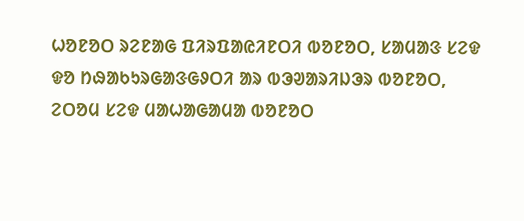ᱦᱚᱱᱚᱛ ᱨᱮᱱᱟᱜ ᱯᱤᱨᱯᱟᱭᱤᱱᱛᱤ ᱵᱚᱱᱚᱛ, ᱥᱟᱢᱟᱝ ᱥᱮᱫ ᱫᱚ ᱴᱷᱟᱠᱩᱨᱜᱟᱝᱜᱽᱛᱤ ᱟᱨ ᱵᱳᱣᱟᱨᱤᱡᱳᱨ ᱵᱚᱱᱚᱛ, ᱮᱛᱚᱢ ᱥᱮᱫ ᱢᱟᱦᱟᱜᱟᱢᱟ ᱵᱚᱱᱚᱛ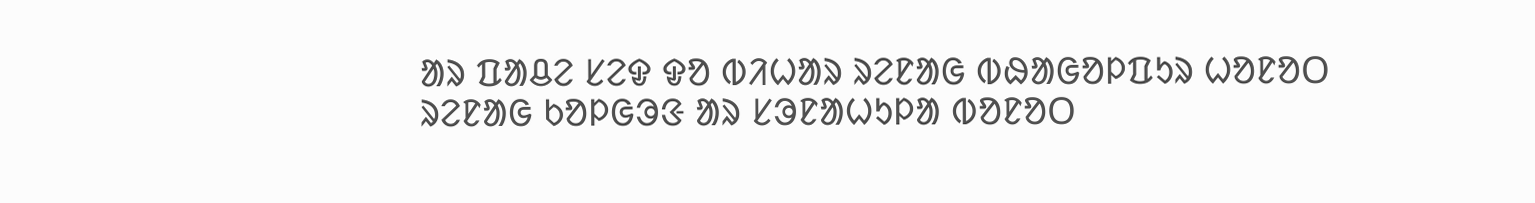ᱟᱨ ᱯᱟᱪᱮ ᱥᱮᱫ ᱫᱚ ᱵᱤᱦᱟᱨ ᱨᱮᱱᱟᱜ ᱵᱷᱟᱜᱚᱞᱯᱩᱨ ᱦᱚᱱᱚᱛ ᱨᱮᱱᱟᱜ ᱠᱚᱞᱜᱳᱝ ᱟᱨ ᱥᱳᱱᱟᱦᱩᱞᱟ ᱵᱚᱱᱚᱛ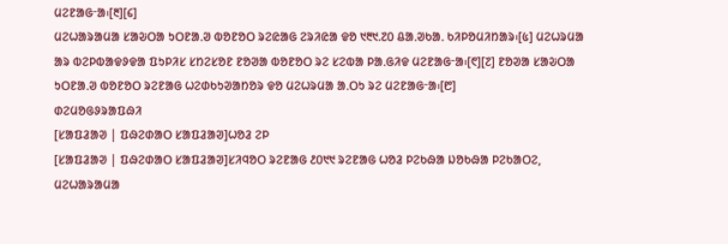ᱢᱮᱱᱟᱜᱼᱟ᱾[᱓][᱔]
ᱢᱮᱦᱟᱨᱟᱢᱟ ᱥᱟᱶᱛᱟ ᱩᱛᱱᱟᱹᱣ ᱵᱚᱱᱚᱛ ᱨᱮᱭᱟᱜ ᱮᱨᱤᱭᱟ ᱫᱚ ᱑᱓᱑.᱗᱐ ᱪᱟᱹᱣᱠᱟᱹ ᱠᱤᱞᱚᱢᱤᱴᱟᱨ᱾[᱕] ᱢᱮᱦᱨᱢᱟ ᱟᱨ ᱵᱮᱞᱵᱟᱫᱽᱫᱟ ᱯᱩᱞᱤᱥ ᱥᱴᱮᱥᱚᱱ ᱱᱚᱣᱟ ᱵᱚᱱᱚᱛ ᱨᱮ ᱥᱮᱵᱟ ᱞᱟᱹᱜᱤᱫ ᱢᱮᱱᱟᱜᱼᱟ᱾[᱖][᱗] ᱱᱚᱣᱟ ᱥᱟᱶᱛᱟ ᱩᱛᱱᱟᱹᱣ ᱵᱚᱱᱚᱛ ᱨᱮᱱᱟᱜ ᱦᱮᱰᱠᱩᱣᱟᱴᱚᱨ ᱫᱚ ᱢᱮᱦᱨᱢᱟ ᱟᱹᱛᱩ ᱨᱮ ᱢᱮᱱᱟᱜᱼᱟ᱾[᱘]
ᱰᱮᱢᱚᱜᱽᱨᱟᱯᱷᱤ
[ᱥᱟᱯᱲᱟᱣ | ᱯᱷᱮᱰᱟᱛ ᱥᱟᱯᱲᱟᱣ]ᱦᱚᱲ ᱮᱞ
[ᱥᱟᱯᱲᱟᱣ | ᱯᱷᱮᱰᱟᱛ ᱥᱟᱯᱲᱟᱣ]ᱥᱤᱧᱚᱛ ᱨᱮᱱᱟᱜ ᱒᱐᱑᱑ ᱨᱮᱱᱟᱜ ᱦᱚᱲ ᱞᱮᱠᱷᱟ ᱡᱚᱠᱷᱟ ᱞᱮᱠᱟᱛᱮ, ᱢᱮᱦᱟᱨᱟᱢᱟ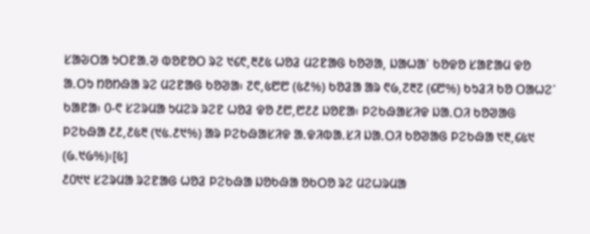ᱥᱟᱶᱛᱟ ᱩᱛᱱᱟᱹᱣ ᱵᱚᱱᱚᱛ ᱨᱮ ᱑᱔᱖,᱓᱒᱕ ᱦᱚᱲ ᱢᱮᱱᱟᱜ ᱠᱚᱣᱟ, ᱡᱟᱦᱟᱸ ᱠᱚᱫᱚ ᱥᱟᱱᱟᱢ ᱫᱚ ᱟᱹᱛᱩ ᱴᱚᱴᱷᱟ ᱨᱮ ᱢᱮᱱᱟᱜ ᱠᱚᱣᱟ᱾ ᱗᱖,᱕᱘᱘ (᱕᱒%) ᱠᱚᱲᱟ ᱟᱨ ᱖᱙,᱗᱓᱗ (᱔᱘%) ᱠᱩᱲᱤ ᱠᱚ ᱛᱟᱦᱮᱸ ᱠᱟᱱᱟ᱾ ᱐-᱖ ᱥᱮᱨᱢᱟ ᱩᱢᱮᱨ ᱨᱮᱱ ᱦᱚᱲ ᱫᱚ ᱒᱘,᱘᱒᱒ ᱡᱚᱱᱟ᱾ ᱞᱮᱠᱷᱟᱥᱤᱫ ᱡᱟᱹᱛᱤ ᱠᱚᱣᱟᱜ ᱞᱮᱠᱷᱟ ᱒᱒,᱒᱕᱓ (᱑᱕.᱒᱑%) ᱟᱨ ᱞᱮᱠᱷᱟᱥᱤᱫ ᱟᱹᱫᱤᱵᱟᱹᱥᱤ ᱡᱟᱹᱛᱤ ᱠᱚᱣᱟᱜ ᱞᱮᱠᱷᱟ ᱑᱓,᱔᱕᱑ (᱙.᱑᱙%)᱾[᱕]
᱒᱐᱑᱑ ᱥᱮᱨᱢᱟ ᱨᱮᱱᱟᱜ ᱦᱚᱲ ᱞᱮᱠᱷᱟ ᱡᱚᱠᱷᱟ ᱚᱠᱛᱚ ᱨᱮ ᱢᱮᱦᱨᱢᱟ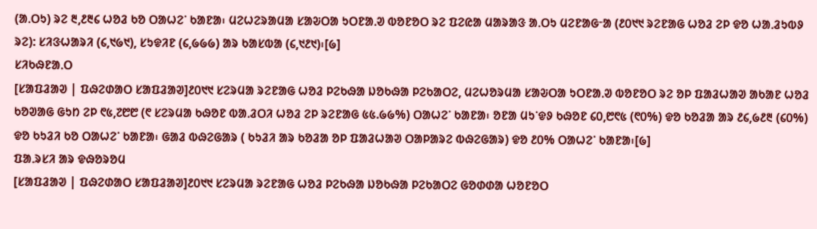(ᱟᱹᱛᱩ) ᱨᱮ ᱓,᱒᱓᱔ ᱦᱚᱲ ᱠᱚ ᱛᱟᱦᱮᱸ ᱠᱟᱱᱟ᱾ ᱢᱮᱦᱮᱨᱟᱢᱟ ᱥᱟᱶᱛᱟ ᱩᱛᱱᱟᱹᱣ ᱵᱚᱱᱚᱛ ᱨᱮ ᱯᱮᱭᱟ ᱢᱟᱨᱟᱝ ᱟᱹᱛᱩ ᱢᱮᱱᱟᱜᱼᱟ (᱒᱐᱑᱑ ᱨᱮᱱᱟᱜ ᱦᱚᱲ ᱮᱞ ᱫᱚ ᱦᱟᱹᱲᱩᱵᱽ ᱨᱮ): ᱥᱤᱝᱦᱟᱨᱤ (᱔,᱑᱙᱑), ᱥᱩᱫᱤᱱ (᱔,᱙᱙᱙) ᱟᱨ ᱠᱟᱥᱵᱟ (᱔,᱑᱒᱑)᱾[᱙]
ᱥᱤᱠᱷᱱᱟᱹᱛ
[ᱥᱟᱯᱲᱟᱣ | ᱯᱷᱮᱰᱟᱛ ᱥᱟᱯᱲᱟᱣ]᱒᱐᱑᱑ ᱥᱮᱨᱢᱟ ᱨᱮᱱᱟᱜ ᱦᱚᱲ ᱞᱮᱠᱷᱟ ᱡᱚᱠᱷᱟ ᱞᱮᱠᱟᱛᱮ, ᱢᱮᱦᱚᱨᱢᱟ ᱥᱟᱶᱛᱟ ᱩᱛᱱᱟᱹᱣ ᱵᱚᱱᱚᱛ ᱨᱮ ᱚᱞ ᱯᱟᱲᱦᱟᱣ ᱟᱠᱟᱱ ᱦᱚᱲ ᱠᱚᱣᱟᱜ ᱜᱩᱴ ᱮᱞ ᱖᱕,᱗᱘᱘ (᱖ ᱥᱮᱨᱢᱟ ᱠᱷᱚᱱ ᱵᱟᱹᱲᱛᱤ ᱦᱚᱲ ᱮᱞ ᱨᱮᱱᱟᱜ ᱕᱕.᱙᱙%) ᱛᱟᱦᱮᱸ ᱠᱟᱱᱟ᱾ ᱚᱱᱟ ᱢᱩᱸᱫᱽ ᱠᱷᱚᱱ ᱔᱐,᱘᱖᱕ (᱖᱐%) ᱫᱚ ᱠᱚᱲᱟ ᱟᱨ ᱒᱔,᱙᱒᱓ (᱔᱐%) ᱫᱚ ᱠᱩᱲᱤ ᱠᱚ ᱛᱟᱦᱮᱸ ᱠᱟᱱᱟ᱾ ᱜᱟᱲ ᱵᱷᱮᱜᱟᱨ ( ᱠᱩᱲᱤ ᱟᱨ ᱠᱚᱲᱟ ᱚᱞ ᱯᱟᱲᱦᱟᱣ ᱛᱟᱞᱟᱨᱮ ᱵᱷᱮᱜᱟᱨ) ᱫᱚ ᱒᱐% ᱛᱟᱦᱮᱸ ᱠᱟᱱᱟ᱾[᱙]
ᱯᱟᱹᱨᱥᱤ ᱟᱨ ᱫᱷᱚᱨᱚᱢ
[ᱥᱟᱯᱲᱟᱣ | ᱯᱷᱮᱰᱟᱛ ᱥᱟᱯᱲᱟᱣ]᱒᱐᱑᱑ ᱥᱮᱨᱢᱟ ᱨᱮᱱᱟᱜ ᱦᱚᱲ ᱞᱮᱠᱷᱟ ᱡᱚᱠᱷᱟ ᱞᱮᱠᱟᱛᱮ ᱜᱚᱰᱰᱟ ᱦᱚᱱᱚᱛ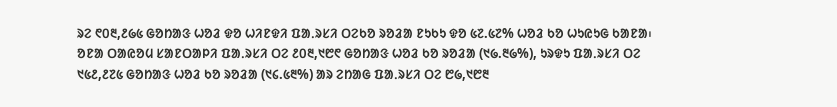ᱨᱮ ᱖᱐᱓,᱒᱙᱕ ᱜᱚᱴᱟᱝ ᱦᱚᱲ ᱫᱚ ᱦᱤᱱᱫᱤ ᱯᱟᱹᱨᱥᱤ ᱛᱮᱠᱚ ᱨᱚᱲᱟ ᱱᱩᱠᱩ ᱫᱚ ᱕᱗.᱕᱗% ᱦᱚᱲ ᱠᱚ ᱦᱩᱭᱩᱜ ᱠᱟᱱᱟ᱾ ᱚᱱᱟ ᱛᱟᱭᱚᱢ ᱥᱟᱱᱛᱟᱞᱤ ᱯᱟᱹᱨᱥᱤ ᱛᱮ ᱒᱐᱓,᱑᱘᱖ ᱜᱚᱴᱟᱝ ᱦᱚᱲ ᱠᱚ ᱨᱚᱲᱟ (᱑᱙.᱓᱙%), ᱩᱨᱫᱩ ᱯᱟᱹᱨᱥᱤ ᱛᱮ ᱑᱕᱒,᱒᱗᱕ ᱜᱚᱴᱟᱝ ᱦᱚᱲ ᱠᱚ ᱨᱚᱲᱟ (᱑᱔.᱕᱓%) ᱟᱨ ᱮᱴᱟᱜ ᱯᱟᱹᱨᱥᱤ ᱛᱮ ᱘᱙,᱑᱘᱓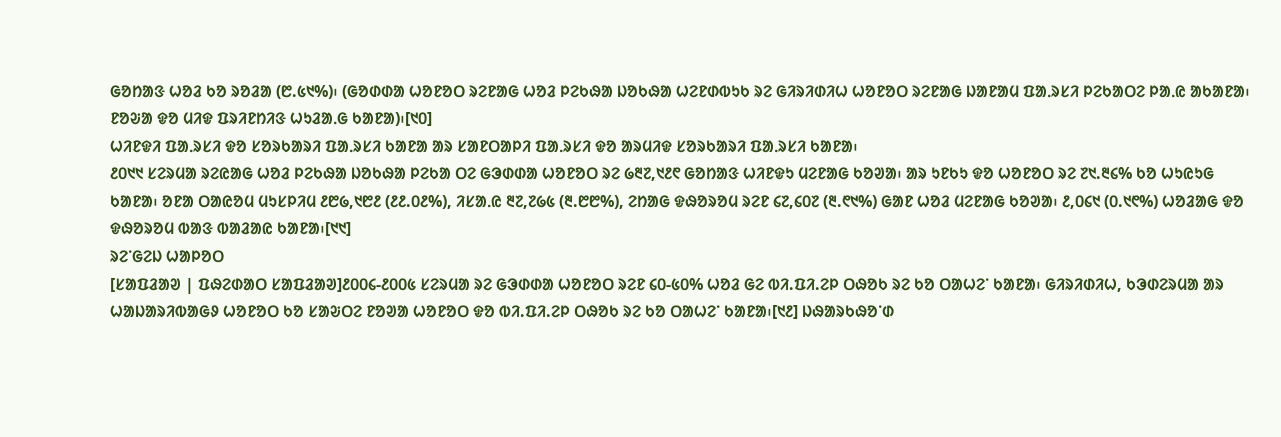ᱜᱚᱴᱟᱝ ᱦᱚᱲ ᱠᱚ ᱨᱚᱲᱟ (᱘.᱕᱑%)᱾ (ᱜᱚᱰᱰᱟ ᱦᱚᱱᱚᱛ ᱨᱮᱱᱟᱜ ᱦᱚᱲ ᱞᱮᱠᱷᱟ ᱡᱚᱠᱷᱟ ᱦᱮᱱᱰᱵᱩᱠ ᱨᱮ ᱜᱤᱨᱤᱰᱤᱦ ᱦᱚᱱᱚᱛ ᱨᱮᱱᱟᱜ ᱡᱟᱱᱟᱢ ᱯᱟᱹᱨᱥᱤ ᱞᱮᱠᱟᱛᱮ ᱞᱟᱹᱭ ᱟᱠᱟᱱᱟ᱾ ᱱᱚᱶᱟ ᱫᱚ ᱢᱤᱫ ᱯᱨᱤᱱᱴᱤᱝ ᱦᱩᱲᱟᱹᱜ ᱠᱟᱱᱟ)᱾[᱑᱐]
ᱦᱤᱱᱫᱤ ᱯᱟᱹᱨᱥᱤ ᱫᱚ ᱥᱚᱨᱠᱟᱨᱤ ᱯᱟᱹᱨᱥᱤ ᱠᱟᱱᱟ ᱟᱨ ᱥᱟᱱᱛᱟᱞᱤ ᱯᱟᱹᱨᱥᱤ ᱫᱚ ᱟᱨᱢᱤᱫ ᱥᱚᱨᱠᱟᱨᱤ ᱯᱟᱹᱨᱥᱤ ᱠᱟᱱᱟ᱾
᱒᱐᱑᱑ ᱥᱮᱨᱢᱟ ᱨᱮᱭᱟᱜ ᱦᱚᱲ ᱞᱮᱠᱷᱟ ᱡᱚᱠᱷᱟ ᱞᱮᱠᱟ ᱛᱮ ᱜᱳᱰᱰᱟ ᱦᱚᱱᱚᱛ ᱨᱮ ᱙᱓᱗,᱑᱒᱖ ᱜᱚᱴᱟᱝ ᱦᱤᱱᱫᱩ ᱢᱮᱱᱟᱜ ᱠᱚᱣᱟ᱾ ᱟᱨ ᱩᱱᱠᱩ ᱫᱚ ᱦᱚᱱᱚᱛ ᱨᱮ ᱗᱑.᱓᱔% ᱠᱚ ᱦᱩᱭᱩᱜ ᱠᱟᱱᱟ᱾ ᱚᱱᱟ ᱛᱟᱭᱚᱢ ᱢᱩᱥᱞᱤᱢ ᱒᱘᱙,᱑᱘᱒ (᱒᱒.᱐᱒%), ᱤᱥᱟᱹᱭ ᱓᱗,᱗᱙᱕ (᱓.᱘᱘%), ᱮᱴᱟᱜ ᱫᱷᱚᱨᱚᱢ ᱨᱮᱱ ᱔᱗,᱔᱐᱗ (᱓.᱖᱑%) ᱜᱟᱱ ᱦᱚᱲ ᱢᱮᱱᱟᱜ ᱠᱚᱣᱟ᱾ ᱒,᱐᱔᱑ (᱐.᱑᱖%) ᱦᱚᱲᱟᱜ ᱫᱚ ᱫᱷᱚᱨᱚᱢ ᱵᱟᱝ ᱵᱟᱲᱟᱭ ᱠᱟᱱᱟ᱾[᱑᱑]
ᱨᱮᱸᱜᱮᱡ ᱦᱟᱞᱚᱛ
[ᱥᱟᱯᱲᱟᱣ | ᱯᱷᱮᱰᱟᱛ ᱥᱟᱯᱲᱟᱣ]᱒᱐᱐᱔-᱒᱐᱐᱕ ᱥᱮᱨᱢᱟ ᱨᱮ ᱜᱳᱰᱰᱟ ᱦᱚᱱᱚᱛ ᱨᱮᱱ ᱔᱐-᱕᱐% ᱦᱚᱲ ᱜᱮ ᱵᱤ.ᱯᱤ.ᱮᱞ ᱛᱷᱚᱠ ᱨᱮ ᱠᱚ ᱛᱟᱦᱮᱸ ᱠᱟᱱᱟ᱾ ᱜᱤᱨᱤᱰᱤᱦ, ᱠᱳᱰᱮᱨᱢᱟ ᱟᱨ ᱦᱟᱡᱟᱨᱤᱵᱟᱜᱽ ᱦᱚᱱᱚᱛ ᱠᱚ ᱥᱟᱶᱛᱮ ᱱᱚᱣᱟ ᱦᱚᱱᱚᱛ ᱫᱚ ᱵᱤ.ᱯᱤ.ᱮᱞ ᱛᱷᱚᱠ ᱨᱮ ᱠᱚ ᱛᱟᱦᱮᱸ ᱠᱟᱱᱟ᱾[᱑᱒] ᱡᱷᱟᱨᱠᱷᱚᱸᱰ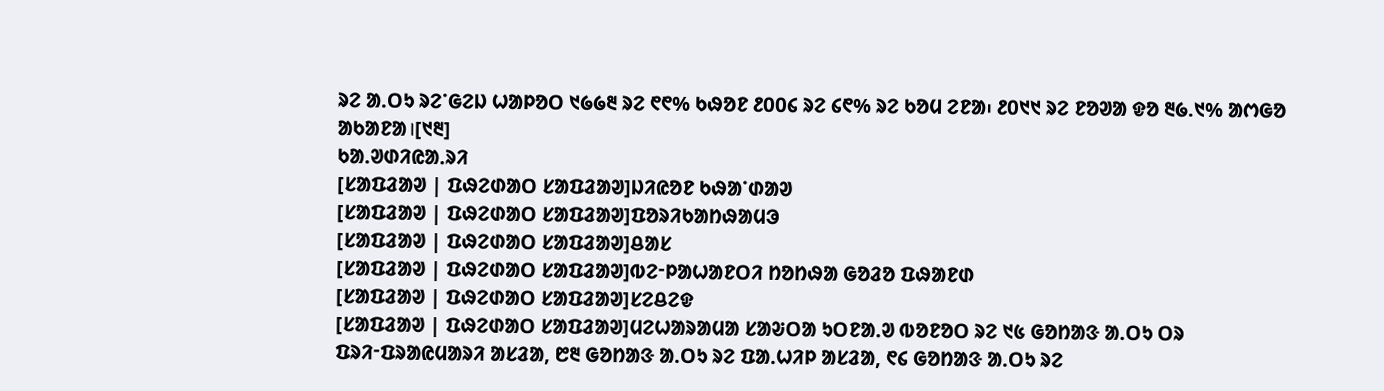ᱨᱮ ᱟᱹᱛᱩ ᱨᱮᱸᱜᱮᱡ ᱦᱟᱞᱚᱛ ᱑᱙᱙᱓ ᱨᱮ ᱖᱖% ᱠᱷᱚᱱ ᱒᱐᱐᱔ ᱨᱮ ᱔᱖% ᱨᱮ ᱠᱚᱢ ᱮᱱᱟ᱾ ᱒᱐᱑᱑ ᱨᱮ ᱱᱚᱣᱟ ᱫᱚ ᱓᱙.᱑% ᱟᱬᱜᱚ ᱟᱠᱟᱱᱟ।[᱑᱓]
ᱠᱟᱹᱣᱰᱤᱭᱟᱹᱨᱤ
[ᱥᱟᱯᱲᱟᱣ | ᱯᱷᱮᱰᱟᱛ ᱥᱟᱯᱲᱟᱣ]ᱡᱤᱭᱚᱱ ᱠᱷᱟᱸᱰᱟᱣ
[ᱥᱟᱯᱲᱟᱣ | ᱯᱷᱮᱰᱟᱛ ᱥᱟᱯᱲᱟᱣ]ᱯᱚᱨᱤᱠᱟᱴᱷᱟᱢᱳ
[ᱥᱟᱯᱲᱟᱣ | ᱯᱷᱮᱰᱟᱛ ᱥᱟᱯᱲᱟᱣ]ᱪᱟᱥ
[ᱥᱟᱯᱲᱟᱣ | ᱯᱷᱮᱰᱟᱛ ᱥᱟᱯᱲᱟᱣ]ᱵᱮᱼᱞᱟᱦᱟᱱᱛᱤ ᱴᱚᱴᱷᱟ ᱜᱚᱲᱚ ᱯᱷᱟᱱᱰ
[ᱥᱟᱯᱲᱟᱣ | ᱯᱷᱮᱰᱟᱛ ᱥᱟᱯᱲᱟᱣ]ᱥᱮᱪᱮᱫ
[ᱥᱟᱯᱲᱟᱣ | ᱯᱷᱮᱰᱟᱛ ᱥᱟᱯᱲᱟᱣ]ᱢᱮᱦᱟᱨᱟᱢᱟ ᱥᱟᱶᱛᱟ ᱩᱛᱱᱟᱹᱣ ᱵᱚᱱᱚᱛ ᱨᱮ ᱑᱕ ᱜᱚᱴᱟᱝ ᱟᱹᱛᱩ ᱛᱨ ᱯᱨᱤᱼᱯᱨᱟᱭᱢᱟᱨᱤ ᱟᱥᱲᱟ, ᱘᱓ ᱜᱚᱴᱟᱝ ᱟᱹᱛᱩ ᱨᱮ ᱯᱟᱹᱦᱤᱞ ᱟᱥᱲᱟ, ᱖᱔ ᱜᱚᱴᱟᱝ ᱟᱹᱛᱩ ᱨᱮ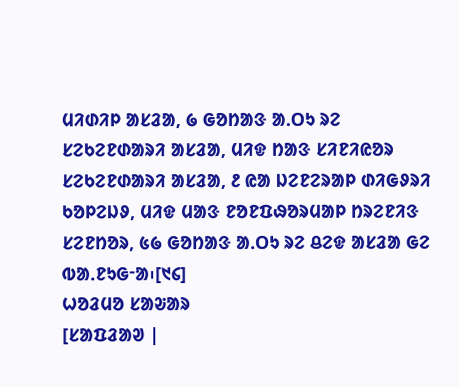ᱢᱤᱰᱤᱞ ᱟᱥᱲᱟ, ᱙ ᱜᱚᱴᱟᱝ ᱟᱹᱛᱩ ᱨᱮ ᱥᱮᱠᱮᱱᱰᱟᱨᱤ ᱟᱥᱲᱟ, ᱢᱤᱫ ᱴᱟᱝ ᱥᱤᱱᱤᱭᱚᱨ ᱥᱮᱠᱮᱱᱰᱟᱨᱤ ᱟᱥᱲᱟ, ᱒ ᱭᱟ ᱡᱮᱱᱮᱨᱟᱞ ᱰᱤᱜᱽᱨᱤ ᱠᱚᱞᱮᱡᱽ, ᱢᱤᱫ ᱢᱟᱝ ᱱᱚᱱᱯᱷᱚᱨᱢᱟᱞ ᱴᱨᱮᱱᱤᱝ ᱥᱮᱱᱴᱚᱨ, ᱕᱙ ᱜᱚᱴᱟᱝ ᱟᱹᱛᱩ ᱨᱮ ᱪᱮᱫ ᱟᱥᱲᱟ ᱜᱮ ᱵᱟᱹᱱᱩᱜᱼᱟ᱾[᱑᱔]
ᱦᱚᱲᱢᱚ ᱥᱟᱶᱟᱨ
[ᱥᱟᱯᱲᱟᱣ |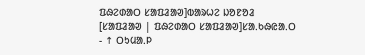ᱯᱷᱮᱰᱟᱛ ᱥᱟᱯᱲᱟᱣ]ᱵᱟᱨᱦᱮ ᱡᱚᱱᱚᱲ
[ᱥᱟᱯᱲᱟᱣ | ᱯᱷᱮᱰᱟᱛ ᱥᱟᱯᱲᱟᱣ]ᱥᱟᱹᱠᱷᱭᱟᱹᱛ
- ↑ ᱛᱩᱢᱟᱹᱞ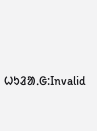ᱦᱩᱲᱟᱹᱜ:Invalid